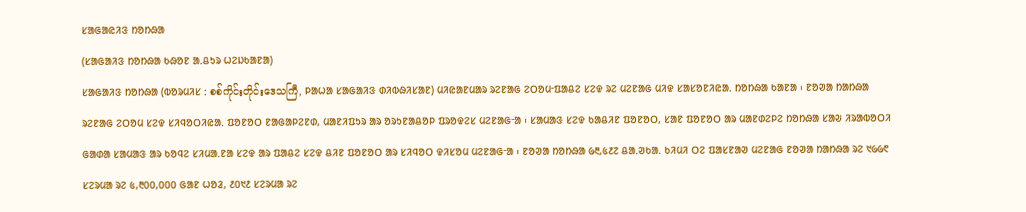ᱥᱟᱜᱟᱭᱤᱝ ᱴᱚᱴᱷᱟ
(ᱥᱟᱜᱟᱤᱝ ᱴᱚᱴᱷᱟ ᱠᱷᱚᱱ ᱟᱹᱪᱩᱨ ᱦᱮᱡᱠᱟᱱᱟ)
ᱥᱟᱜᱟᱤᱝ ᱴᱚᱴᱷᱟ (ᱵᱚᱨᱢᱤᱥ ᱺ စစ်ကိုင်းတိုင်းဒေသကြီ, ᱞᱟᱦᱟ ᱥᱟᱜᱟᱤᱝ ᱰᱤᱵᱷᱤᱥᱟᱱ) ᱢᱤᱭᱟᱱᱢᱟᱨ ᱨᱮᱱᱟᱜ ᱮᱛᱚᱢᱼᱯᱟᱪᱮ ᱥᱮᱫ ᱨᱮ ᱢᱮᱱᱟᱜ ᱢᱤᱫ ᱥᱟᱥᱚᱱᱤᱭᱟᱹ ᱴᱚᱴᱷᱟ ᱠᱟᱱᱟ ᱾ ᱱᱚᱣᱟ ᱴᱟᱴᱷᱟ ᱨᱮᱱᱟᱜ ᱮᱛᱚᱢ ᱥᱮᱫ ᱥᱤᱧᱚᱛᱤᱭᱟᱹ ᱯᱚᱱᱚᱛ ᱱᱟᱜᱟᱞᱮᱱᱰ, ᱢᱟᱱᱤᱯᱩᱨ ᱟᱨ ᱚᱨᱩᱱᱟᱪᱚᱞ ᱯᱨᱚᱫᱮᱥ ᱢᱮᱱᱟᱜᱼᱟ ᱾ ᱥᱟᱢᱟᱝ ᱥᱮᱫ ᱠᱟᱪᱤᱱ ᱯᱚᱱᱚᱛ, ᱥᱟᱱ ᱯᱚᱱᱚᱛ ᱟᱨ ᱢᱟᱱᱰᱮᱞᱮ ᱴᱚᱴᱷᱟ ᱥᱟᱶ ᱤᱨᱟᱵᱚᱛᱤ ᱜᱟᱰᱟ ᱥᱟᱢᱟᱝ ᱟᱨ ᱠᱚᱧᱮ ᱥᱤᱢᱟᱹᱱᱟ ᱥᱮᱫ ᱟᱨ ᱯᱟᱪᱮ ᱥᱮᱫ ᱪᱤᱱ ᱯᱚᱱᱚᱛ ᱟᱨ ᱥᱤᱧᱚᱛ ᱫᱤᱥᱚᱢ ᱢᱮᱱᱟᱜᱼᱟ ᱾ ᱱᱚᱣᱟ ᱴᱚᱴᱷᱟ ᱙᱓,᱕᱒᱗ ᱪᱟᱹᱣᱠᱟᱹ ᱠᱤᱢᱤ ᱛᱮ ᱯᱟᱥᱱᱟᱣ ᱢᱮᱱᱟᱜ ᱱᱚᱣᱟ ᱴᱟᱴᱷᱟ ᱨᱮ ᱑᱙᱙᱖ ᱥᱮᱨᱢᱟ ᱨᱮ ᱕,᱓᱐᱐,᱐᱐᱐ ᱜᱟᱱ ᱦᱚᱲ, ᱒᱐᱑᱒ ᱥᱮᱨᱢᱟ ᱨᱮ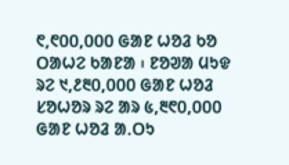᱖,᱖᱐᱐,᱐᱐᱐ ᱜᱟᱱ ᱦᱚᱲ ᱠᱚ ᱛᱟᱦᱮ ᱠᱟᱱᱟ ᱾ ᱱᱚᱣᱟ ᱢᱩᱫ ᱨᱮ ᱑,᱒᱓᱐,᱐᱐᱐ ᱜᱟᱱ ᱦᱚᱲ ᱥᱚᱦᱚᱨ ᱨᱮ ᱟᱨ ᱕,᱓᱖᱐,᱐᱐᱐ ᱜᱟᱱ ᱦᱚᱲ ᱟᱹᱛᱩ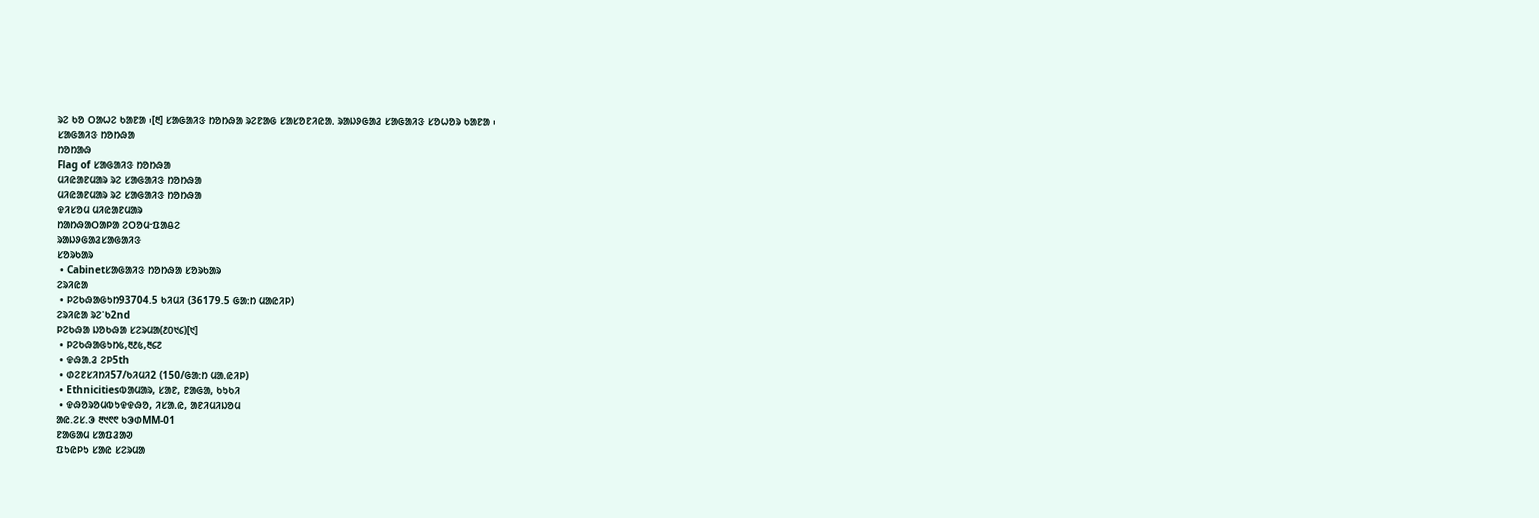ᱨᱮ ᱠᱚ ᱛᱟᱦᱮ ᱠᱟᱱᱟ ᱾[᱓] ᱥᱟᱜᱟᱤᱝ ᱴᱚᱴᱷᱟ ᱨᱮᱱᱟᱜ ᱥᱟᱥᱚᱱᱤᱭᱟᱹ ᱨᱟᱡᱽᱜᱟᱲ ᱥᱟᱜᱟᱤᱝ ᱥᱚᱦᱚᱨ ᱠᱟᱱᱟ ᱾
ᱥᱟᱜᱟᱤᱝ ᱴᱚᱴᱷᱟ
ᱴᱚᱴᱟᱷ
Flag of ᱥᱟᱜᱟᱤᱝ ᱴᱚᱴᱷᱟ
ᱢᱤᱭᱟᱱᱢᱟᱨ ᱨᱮ ᱥᱟᱜᱟᱤᱝ ᱴᱚᱴᱷᱟ
ᱢᱤᱭᱟᱱᱢᱟᱨ ᱨᱮ ᱥᱟᱜᱟᱤᱝ ᱴᱚᱴᱷᱟ
ᱫᱤᱥᱚᱢ ᱢᱤᱭᱟᱱᱢᱟᱨ
ᱴᱟᱴᱷᱟᱛᱟᱞᱟ ᱮᱛᱚᱢᱼᱯᱟᱪᱮ
ᱨᱟᱡᱽᱜᱟᱲᱥᱟᱜᱟᱤᱝ
ᱥᱚᱨᱠᱟᱨ
 • Cabinetᱥᱟᱜᱟᱤᱝ ᱴᱚᱴᱷᱟ ᱥᱚᱨᱠᱟᱨ
ᱮᱨᱤᱭᱟ
 • ᱞᱮᱠᱷᱟᱜᱩᱴ93704.5 ᱠᱤᱢᱤ (36179.5 ᱜᱟᱺᱴ ᱢᱟᱭᱤᱞ)
ᱮᱨᱤᱭᱟ ᱨᱮᱸᱠ2nd
ᱞᱮᱠᱷᱟ ᱡᱚᱠᱷᱟ ᱥᱮᱨᱢᱟ(᱒᱐᱑᱔)[᱑]
 • ᱞᱮᱠᱷᱟᱜᱩᱴ᱕,᱓᱒᱕,᱓᱔᱗
 • ᱫᱷᱟᱹᱲ ᱮᱞ5th
 • ᱰᱮᱱᱥᱤᱴᱤ57/ᱠᱤᱢᱤ2 (150/ᱜᱟᱺᱴ ᱢᱟᱹᱭᱤᱞ)
 • Ethnicitiesᱵᱟᱢᱟᱨ, ᱥᱟᱱ, ᱱᱟᱜᱟ, ᱠᱩᱠᱤ
 • ᱫᱷᱚᱨᱚᱢᱵᱩᱫᱫᱷᱚ, ᱤᱥᱟᱹᱭ, ᱟᱱᱤᱢᱤᱡᱚᱢ
ᱟᱭ.ᱮᱥ.ᱳ ᱓᱑᱖᱖ ᱠᱳᱰMM-01
ᱱᱟᱜᱟᱢ ᱥᱟᱯᱲᱟᱣ
ᱯᱩᱭᱞᱩ ᱥᱟᱭ ᱥᱮᱨᱢᱟ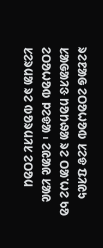ᱨᱮᱱᱟᱜ ᱮᱛᱚᱦᱚᱵ ᱥᱮᱫ ᱯᱤᱭᱩ ᱥᱟᱜᱟᱤᱝ ᱴᱚᱴᱷᱟ ᱨᱮ ᱛᱟᱸᱦᱮ ᱠᱚ ᱮᱛᱚᱦᱚᱵ ᱞᱮᱫᱟ ᱾ ᱮᱭᱟᱭ ᱥᱟᱭ ᱥᱮᱨᱢᱟ ᱨᱮ ᱵᱚᱨᱢᱤᱥ ᱮᱛᱚᱢ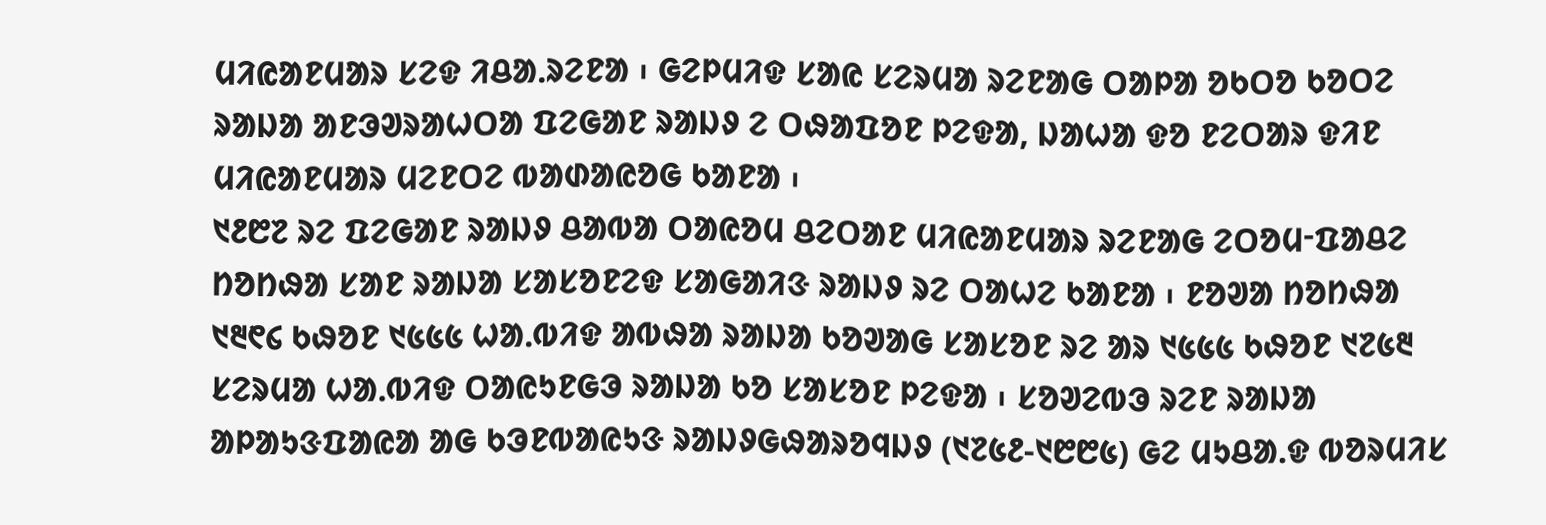ᱢᱤᱭᱟᱱᱢᱟᱨ ᱥᱮᱫ ᱤᱪᱟᱹᱨᱮᱱᱟ ᱾ ᱜᱮᱞᱢᱤᱫ ᱥᱟᱭ ᱥᱮᱨᱢᱟ ᱨᱮᱱᱟᱜ ᱛᱟᱞᱟ ᱚᱠᱛᱚ ᱠᱚᱛᱮ ᱨᱟᱡᱟ ᱟᱱᱳᱣᱨᱟᱦᱛᱟ ᱯᱮᱜᱟᱱ ᱨᱟᱡᱽ ᱮ ᱛᱷᱟᱯᱚᱱ ᱞᱮᱫᱟ, ᱡᱟᱦᱟ ᱫᱚ ᱱᱮᱛᱟᱨ ᱫᱤᱱ ᱢᱤᱭᱟᱱᱢᱟᱨ ᱢᱮᱱᱛᱮ ᱵᱟᱰᱟᱭᱚᱜ ᱠᱟᱱᱟ ᱾
᱑᱒᱘᱗ ᱨᱮ ᱯᱮᱜᱟᱱ ᱨᱟᱡᱽ ᱪᱟᱵᱟ ᱛᱟᱭᱚᱢ ᱪᱮᱛᱟᱱ ᱢᱤᱭᱟᱱᱢᱟᱨ ᱨᱮᱱᱟᱜ ᱮᱛᱚᱢᱼᱯᱟᱪᱮ ᱴᱚᱴᱷᱟ ᱥᱟᱱ ᱨᱟᱡᱟ ᱥᱟᱥᱚᱱᱮᱫ ᱥᱟᱜᱟᱤᱝ ᱨᱟᱡᱽ ᱨᱮ ᱛᱟᱦᱮ ᱠᱟᱱᱟ ᱾ ᱱᱚᱣᱟ ᱴᱚᱴᱷᱟ ᱑᱓᱖᱔ ᱠᱷᱚᱱ ᱑᱕᱕᱕ ᱦᱟᱹᱵᱤᱫ ᱟᱵᱷᱟ ᱨᱟᱡᱟ ᱠᱚᱣᱟᱜ ᱥᱟᱥᱚᱱ ᱨᱮ ᱟᱨ ᱑᱕᱕᱕ ᱠᱷᱚᱱ ᱑᱗᱕᱓ ᱥᱮᱨᱢᱟ ᱦᱟᱹᱵᱤᱫ ᱛᱟᱭᱩᱱᱜᱳ ᱨᱟᱡᱟ ᱠᱚ ᱥᱟᱥᱚᱱ ᱞᱮᱫᱟ ᱾ ᱥᱚᱣᱮᱵᱳ ᱨᱮᱱ ᱨᱟᱡᱟ ᱟᱞᱟᱩᱝᱯᱟᱭᱟ ᱟᱜ ᱠᱳᱱᱵᱟᱭᱩᱝ ᱨᱟᱡᱽᱜᱷᱟᱨᱚᱧᱡᱽ (᱑᱗᱕᱒-᱑᱘᱘᱕) ᱜᱮ ᱢᱩᱪᱟᱹᱫ ᱵᱚᱨᱢᱤᱥ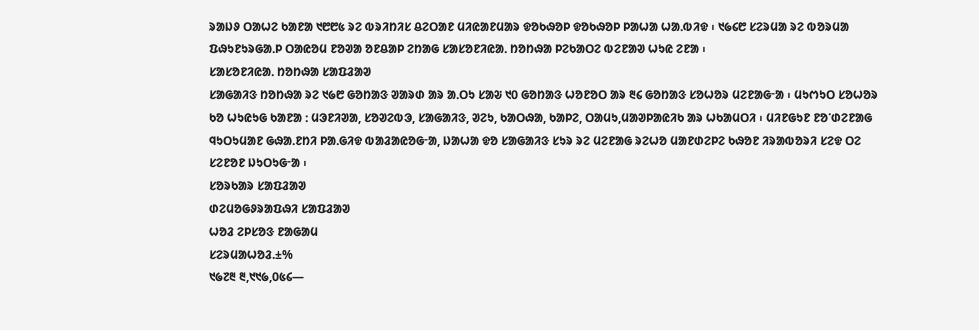ᱨᱟᱡᱽ ᱛᱟᱦᱮ ᱠᱟᱱᱟ ᱑᱘᱘᱕ ᱨᱮ ᱵᱨᱤᱴᱤᱥ ᱪᱮᱛᱟᱱ ᱢᱤᱭᱟᱱᱢᱟᱨ ᱫᱚᱠᱷᱚᱞ ᱫᱚᱠᱷᱚᱞ ᱞᱟᱦᱟ ᱦᱟᱹᱵᱤᱫ ᱾ ᱑᱙᱔᱘ ᱥᱮᱨᱢᱟ ᱨᱮ ᱵᱚᱨᱢᱟ ᱯᱷᱩᱱᱩᱨᱜᱟᱹᱞ ᱛᱟᱭᱚᱢ ᱱᱚᱣᱟ ᱚᱱᱪᱟᱞ ᱮᱴᱟᱜ ᱥᱟᱥᱚᱱᱤᱭᱟᱹ ᱴᱚᱴᱷᱟ ᱞᱮᱠᱟᱛᱮ ᱵᱮᱱᱟᱣ ᱦᱩᱭ ᱮᱱᱟ ᱾
ᱥᱟᱥᱚᱱᱤᱭᱟᱹ ᱴᱚᱴᱷᱟ ᱥᱟᱯᱲᱟᱣ
ᱥᱟᱜᱟᱤᱝ ᱴᱚᱴᱷᱟ ᱨᱮ ᱑᱙᱘ ᱜᱚᱴᱟᱝ ᱣᱟᱨᱰ ᱟᱨ ᱟᱹᱛᱩ ᱥᱟᱶ ᱑᱐ ᱜᱚᱴᱟᱝ ᱦᱚᱱᱚᱛ ᱟᱨ ᱓᱔ ᱜᱚᱴᱟᱝ ᱥᱚᱦᱚᱨ ᱢᱮᱱᱟᱜᱼᱟ ᱾ ᱢᱩᱬᱩᱛ ᱥᱚᱦᱚᱨ ᱠᱚ ᱦᱩᱭᱩᱜ ᱠᱟᱱᱟ ᱺ ᱢᱳᱱᱤᱣᱟ, ᱥᱚᱣᱮᱵᱳ, ᱥᱟᱜᱟᱤᱝ, ᱣᱮᱩ, ᱠᱟᱛᱷᱟ, ᱠᱟᱞᱮ, ᱛᱟᱢᱩ,ᱢᱟᱣᱞᱟᱭᱤᱠ ᱟᱨ ᱦᱠᱟᱢᱛᱤ ᱾ ᱢᱤᱱᱜᱩᱱ ᱱᱚᱸᱰᱮᱱᱟᱜ ᱧᱩᱛᱩᱢᱟᱱ ᱜᱷᱟᱹᱱᱴᱤ ᱞᱟᱹᱜᱤᱫ ᱵᱟᱲᱟᱭᱚᱜᱼᱟ, ᱡᱟᱦᱟ ᱫᱚ ᱥᱟᱜᱟᱤᱝ ᱥᱩᱨ ᱨᱮ ᱢᱮᱱᱟᱜ ᱨᱮᱦᱚ ᱢᱟᱱᱰᱮᱞᱮ ᱠᱷᱚᱱ ᱤᱨᱟᱵᱚᱨᱤ ᱥᱮᱫ ᱛᱮ ᱥᱮᱱᱚᱱ ᱡᱩᱛᱩᱜᱼᱟ ᱾
ᱥᱚᱨᱠᱟᱨ ᱥᱟᱯᱲᱟᱣ
ᱰᱮᱢᱚᱜᱽᱨᱟᱯᱷᱤ ᱥᱟᱯᱲᱟᱣ
ᱦᱚᱲ ᱮᱞᱥᱚᱝ ᱱᱟᱜᱟᱢ
ᱥᱮᱨᱢᱟᱦᱚᱲ.±%
᱑᱙᱗᱓ ᱓,᱑᱑᱙,᱐᱕᱔—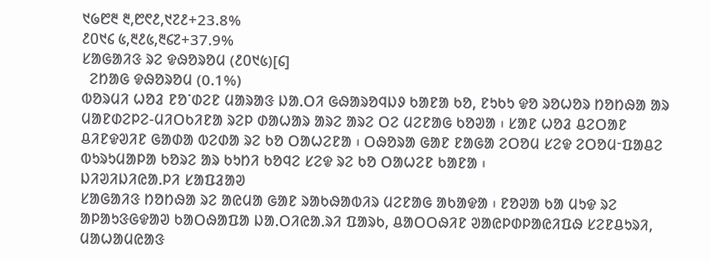᱑᱙᱘᱓ ᱓,᱘᱖᱒,᱑᱗᱒+23.8%
᱒᱐᱑᱔ ᱕,᱓᱒᱕,᱓᱔᱗+37.9%
ᱥᱟᱜᱟᱤᱝ ᱨᱮ ᱫᱷᱚᱨᱚᱢ (᱒᱐᱑᱕)[᱔]
  ᱮᱴᱟᱜ ᱫᱷᱚᱨᱚᱢ (0.1%)
ᱵᱚᱨᱢᱤ ᱦᱚᱲ ᱱᱚᱸᱰᱮᱱ ᱢᱟᱨᱟᱝ ᱡᱟᱹᱛᱤ ᱜᱷᱟᱨᱚᱧᱡᱽ ᱠᱟᱱᱟ ᱠᱚ, ᱱᱩᱠᱩ ᱫᱚ ᱨᱚᱦᱚᱨ ᱴᱚᱴᱷᱟ ᱟᱨ ᱢᱟᱱᱰᱮᱞᱮ-ᱢᱤᱛᱠᱤᱱᱟ ᱨᱮᱞ ᱰᱟᱦᱟᱨ ᱟᱨᱮ ᱟᱨᱮ ᱛᱮ ᱢᱮᱱᱟᱜ ᱠᱚᱣᱟ ᱾ ᱥᱟᱱ ᱦᱚᱲ ᱪᱮᱛᱟᱱ ᱪᱤᱱᱫᱣᱤᱱ ᱜᱟᱰᱟ ᱵᱮᱰᱟ ᱨᱮ ᱠᱚ ᱛᱟᱦᱮᱱᱟ ᱾ ᱛᱷᱚᱨᱟ ᱜᱟᱱ ᱱᱟᱜᱟ ᱮᱛᱚᱢ ᱥᱮᱫ ᱮᱛᱚᱢᱼᱯᱟᱪᱮ ᱵᱩᱨᱩᱢᱟᱞᱟ ᱠᱚᱨᱮ ᱟᱨ ᱠᱩᱴᱤ ᱠᱚᱧᱮ ᱥᱮᱫ ᱨᱮ ᱠᱚ ᱛᱟᱦᱮᱱ ᱠᱟᱱᱟ ᱾
ᱡᱤᱣᱤᱡᱤᱭᱟᱹᱞᱤ ᱥᱟᱯᱲᱟᱣ
ᱥᱟᱜᱟᱤᱝ ᱴᱚᱴᱷᱟ ᱨᱮ ᱟᱭᱢᱟ ᱜᱟᱱ ᱨᱟᱠᱷᱟᱵᱤᱨ ᱢᱮᱱᱟᱜ ᱟᱠᱟᱫᱟ ᱾ ᱱᱚᱣᱟ ᱠᱟ ᱢᱩᱫ ᱨᱮ ᱟᱞᱟᱩᱝᱜᱫᱟᱣ ᱠᱟᱛᱷᱟᱯᱟ ᱡᱟᱹᱛᱤᱭᱟᱹᱨᱤ ᱯᱟᱨᱠ, ᱪᱟᱛᱛᱷᱤᱱ ᱣᱟᱭᱞᱰᱞᱟᱭᱤᱯᱷ ᱥᱮᱱᱪᱩᱨᱤ, ᱢᱟᱦᱟᱢᱭᱟᱝ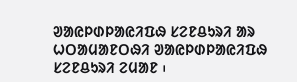ᱣᱟᱭᱞᱰᱞᱟᱭᱤᱯᱷ ᱥᱮᱱᱪᱩᱨᱤ ᱟᱨ ᱦᱛᱟᱢᱟᱱᱛᱷᱤ ᱣᱟᱭᱞᱰᱞᱟᱭᱤᱯᱷ ᱥᱮᱱᱪᱩᱨᱤ ᱮᱢᱟᱱ ᱾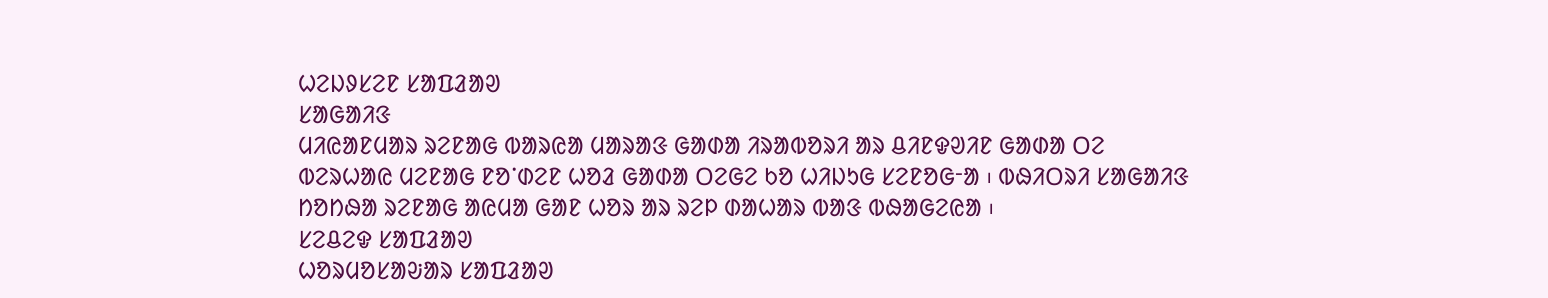ᱦᱮᱡᱽᱥᱮᱱ ᱥᱟᱯᱲᱟᱣ
ᱥᱟᱜᱟᱤᱝ
ᱢᱤᱭᱟᱱᱢᱟᱨ ᱨᱮᱱᱟᱜ ᱵᱟᱨᱭᱟ ᱢᱟᱨᱟᱝ ᱜᱟᱰᱟ ᱤᱨᱟᱵᱚᱨᱤ ᱟᱨ ᱪᱤᱱᱫᱣᱤᱱ ᱜᱟᱰᱟ ᱛᱮ ᱵᱮᱨᱦᱟᱭ ᱢᱮᱱᱟᱜ ᱱᱚᱸᱰᱮᱱ ᱦᱚᱲ ᱜᱟᱰᱟ ᱛᱮᱜᱮ ᱠᱚ ᱦᱤᱡᱩᱜ ᱥᱮᱱᱚᱜᱼᱟ ᱾ ᱵᱷᱤᱛᱨᱤ ᱥᱟᱜᱟᱤᱝ ᱴᱚᱴᱷᱟ ᱨᱮᱱᱟᱜ ᱟᱭᱢᱟ ᱜᱟᱱ ᱦᱚᱨ ᱟᱨ ᱨᱮᱞ ᱰᱟᱦᱟᱨ ᱵᱟᱝ ᱵᱷᱟᱜᱮᱭᱟ ᱾
ᱥᱮᱪᱮᱫ ᱥᱟᱯᱲᱟᱣ
ᱦᱚᱨᱢᱚᱥᱟᱶᱟᱨ ᱥᱟᱯᱲᱟᱣ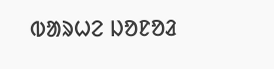ᱵᱟᱨᱦᱮ ᱡᱚᱱᱚᱲ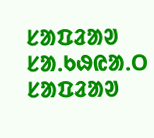ᱥᱟᱯᱲᱟᱣ
ᱥᱟᱹᱠᱷᱭᱟᱹᱛ ᱥᱟᱯᱲᱟᱣ